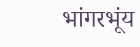भांगरभूंय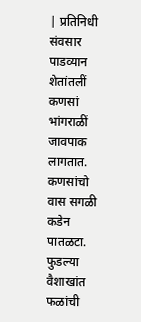| प्रतिनिधी
संवसार पाडव्यान शेतांतलीं कणसां भांगराळीं जावपाक लागतात. कणसांचो वास सगळी कडेन पातळटा. फुडल्या वैशाखांत फळांची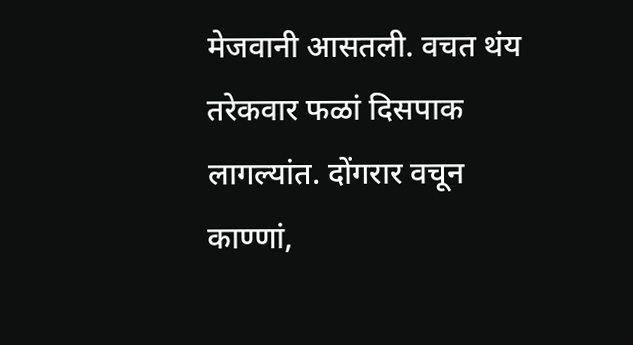मेजवानी आसतली. वचत थंय तरेकवार फळां दिसपाक लागल्यांत. दोंगरार वचून काण्णां,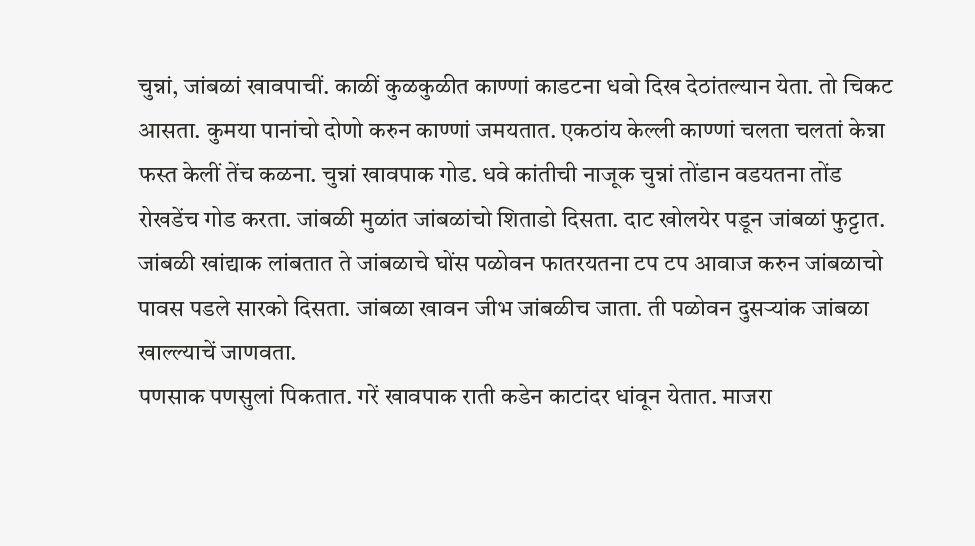चुन्नां, जांबळां खावपाचीं. काळीं कुळकुळीत काण्णां काडटना धवो दिख देठांतल्यान येता. तो चिकट आसता. कुमया पानांचो दोणो करुन काण्णां जमयतात. एकठांय केल्ली काण्णां चलता चलतां केन्ना फस्त केलीं तेंच कळना. चुन्नां खावपाक गोड. धवे कांतीची नाजूक चुन्नां तोंडान वडयतना तोंड रोखडेंच गोड करता. जांबळी मुळांत जांबळांचो शिताडो दिसता. दाट खोलयेर पडून जांबळां फुट्टात. जांबळी खांद्याक लांबतात ते जांबळाचे घोंस पळोवन फातरयतना टप टप आवाज करुन जांबळाचो पावस पडले सारको दिसता. जांबळा खावन जीभ जांबळीच जाता. ती पळोवन दुसऱ्यांक जांबळा खाल्ल्याचें जाणवता.
पणसाक पणसुलां पिकतात. गरें खावपाक राती कडेन काटांदर धांवून येतात. माजरा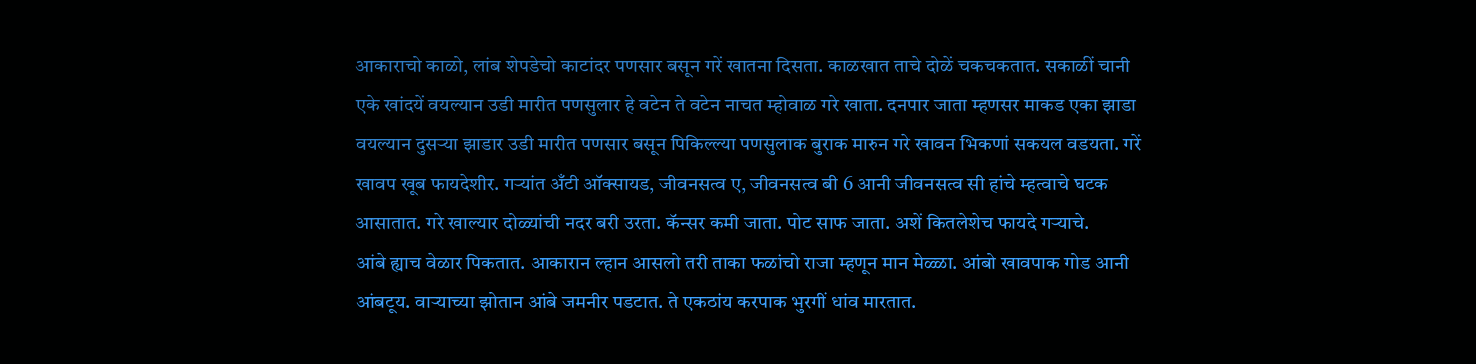आकाराचो काळो, लांब शेपडेचो काटांदर पणसार बसून गरें खातना दिसता. काळखात ताचे दोळें चकचकतात. सकाळीं चानी एके खांदयें वयल्यान उडी मारीत पणसुलार हे वटेन ते वटेन नाचत म्होवाळ गरे खाता. दनपार जाता म्हणसर माकड एका झाडा वयल्यान दुसऱ्या झाडार उडी मारीत पणसार बसून पिकिल्ल्या पणसुलाक बुराक मारुन गरे खावन भिकणां सकयल वडयता. गरें खावप खूब फायदेशीर. गऱ्यांत अँटी ऑक्सायड, जीवनसत्व ए, जीवनसत्व बी 6 आनी जीवनसत्व सी हांचे म्हत्वाचे घटक आसातात. गरे खाल्यार दोळ्यांची नदर बरी उरता. कॅन्सर कमी जाता. पोट साफ जाता. अशें कितलेशेच फायदे गऱ्याचे.
आंबे ह्याच वेळार पिकतात. आकारान ल्हान आसलो तरी ताका फळांचो राजा म्हणून मान मेळ्ळा. आंबो खावपाक गोड आनी आंबटूय. वाऱ्याच्या झोतान आंबे जमनीर पडटात. ते एकठांय करपाक भुरगीं धांव मारतात.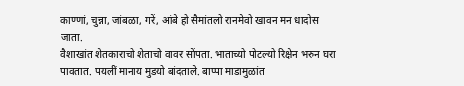काण्णां, चुन्ना, जांबळा, गरें, आंबे हो सैमांतलो रानमेवो खावन मन धादोस जाता.
वैशाखांत शेतकाराचो शेताचो वावर सोंपता. भाताच्यो पोटल्यो रिक्षेन भरुन घरा पावतात. पयलीं मानाय मुडयो बांदताले. बाप्पा माडामुळांत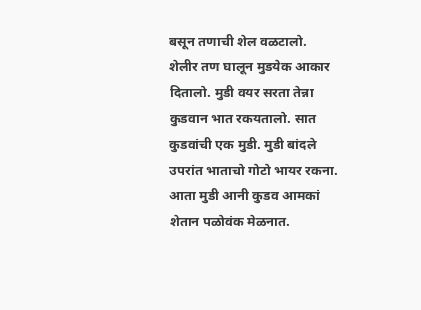बसून तणाची शेल वळटालो. शेलीर तण घालून मुडयेक आकार दितालो. मुडी वयर सरता तेन्ना कुडवान भात रकयतालो. सात कुडवांची एक मुडी. मुडी बांदले उपरांत भाताचो गोटो भायर रकना. आता मुडी आनी कुडव आमकां शेतान पळोवंक मेळनात.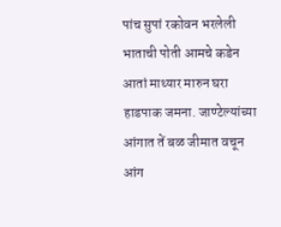पांच सुपां रकोवन भरलेली भाताची पोती आमचे कडेन आतां माथ्यार मारुन घरा हाडपाक जमना. जाण्टेल्यांच्या आंगात तें बळ जीमात वचून आंग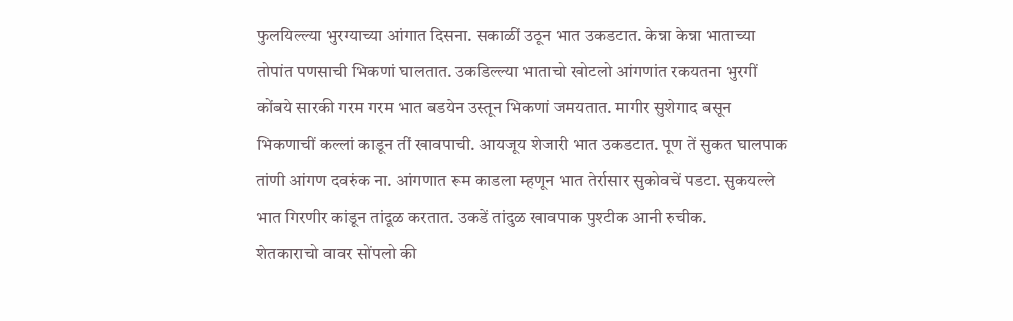फुलयिल्ल्या भुरग्याच्या आंगात दिसना. सकाळीं उठून भात उकडटात. केन्ना केन्ना भाताच्या तोपांत पणसाची भिकणां घालतात. उकडिल्ल्या भाताचो खोटलो आंगणांत रकयतना भुरगीं कोंबये सारकी गरम गरम भात बडयेन उस्तून भिकणां जमयतात. मागीर सुशेगाद बसून भिकणाचीं कल्लां काडून तीं खावपाची. आयजूय शेजारी भात उकडटात. पूण तें सुकत घालपाक तांणी आंगण दवरुंक ना. आंगणात रूम काडला म्हणून भात तेर्रासार सुकोवचें पडटा. सुकयल्ले भात गिरणीर कांडून तांदूळ करतात. उकडें तांदुळ खावपाक पुश्टीक आनी रुचीक.
शेतकाराचो वावर सोंपलो की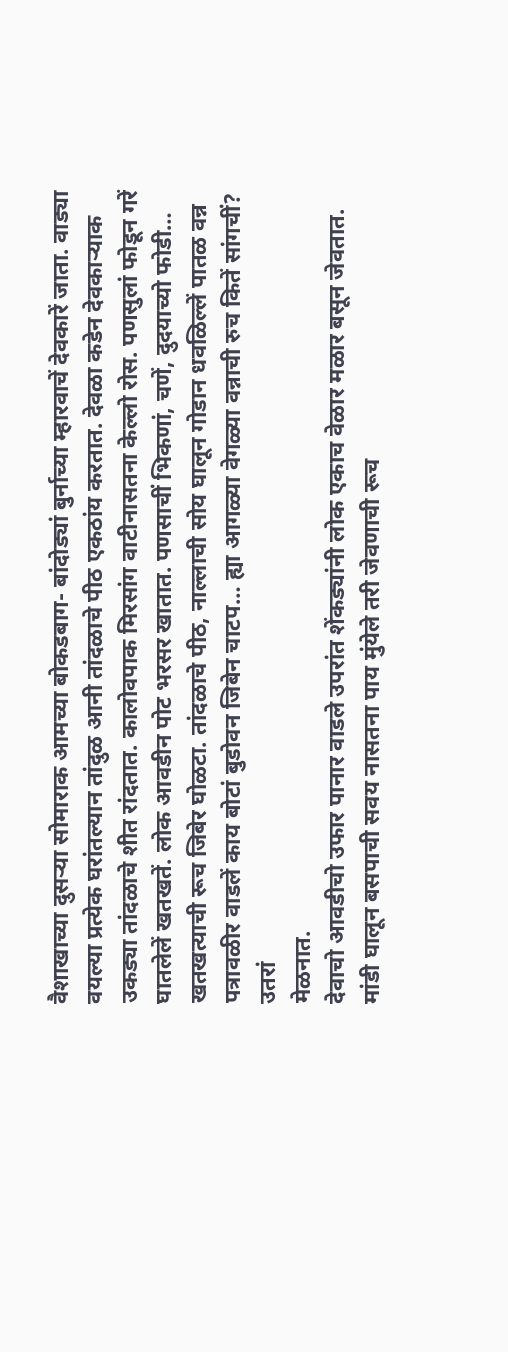वैशाखाच्या दुसऱ्या सोमाराक आमच्या बोकडबाग- बांदोड्यां बुर्नाच्या म्हारवाचें देवकारें जाता. वाड्या वयल्या प्रत्येक घरांतल्यान तांदुळ आनी तांदळाचे पीठ एकठांय करतात. देवळा कडेन देवकाऱ्याक उकड्या तांदळाचे शीत रांदतात. कालोवपाक मिरसांग वाटीनासतना केल्लो रोस. पणसुलां फोडून गरें घातलेलें खतखतें. लोक आवडीन पोट भरसर खातात. पणसाचीं भिकणां, चणें, दुदयाच्यो फोडी… खतखत्याची रूच जिबेर घोळटा. तांदळाचे पीठ, नाल्लाची सोय घालून गोडान धवळिल्लें पातळ वन्न पत्रावळीर वाडलें काय बोटां बुडोवन जिबेन चाटप… ह्या आगळ्या वेगळ्या वन्नाची रुच कितें सांगचीं? उतरां
मेळनात.
देवाचो आवडीचो उफार पानार वाडले उपरांत शेंकड्यांनी लोक एकाच वेळार मळार बसून जेवतात. मांडी घालून बसपाची सवय नासतना पाय मुंयेले तरी जेवणाची रूच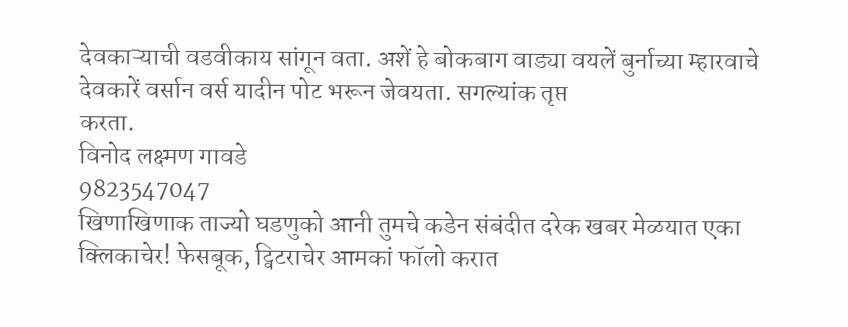देवकाऱ्याची वडवीकाय सांगून वता. अशें हे बोकबाग वाड्या वयलें बुर्नाच्या म्हारवाचे देवकारें वर्सान वर्स यादीन पोट भरून जेवयता. सगल्यांक तृप्त
करता.
विनोद लक्ष्मण गावडे
9823547047
खिणाखिणाक ताज्यो घडणुको आनी तुमचे कडेन संबंदीत दरेक खबर मेळयात एका क्लिकाचेर! फेसबूक, ट्विटराचेर आमकां फॉलो करात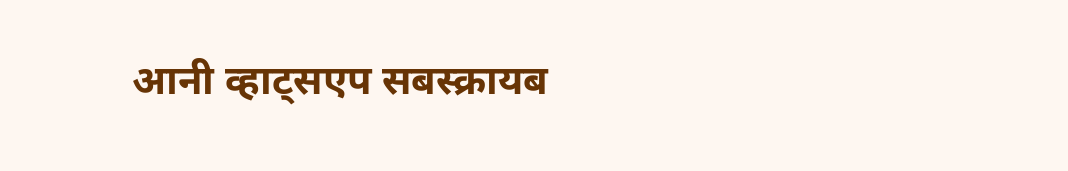आनी व्हाट्सएप सबस्क्रायब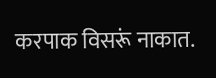करपाक विसरूं नाकात.